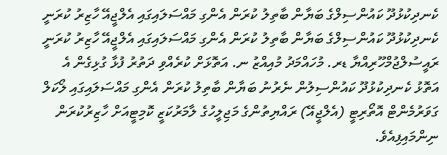ކެނދިކުޅުދޫ ކައުންސިލްގެ ބަޔާން ބާތިލު ކުރަން އެންގި މައްސަލައިގައި އެލްޖީއޭ ހާޒިރު ކުރަނީ
ކެނދިކުޅުދޫ ކައުންސިލްގެ ބަޔާން ބާތިލު ކުރަން އެންގި މައްސަލައިގައި އެލްޖީއޭ ހާޒިރު ކުރަނީ
ރައީސުލްޖުމްހޫރިއްޔާ ޑރ. މުހައްމަދު މުއިއްޒު ނ. އަތޮޅަށް ކުރެއްވި ދަތުރު ފުޅާ ގުޅިގެން އެ އަތޮޅު ކެނދިކުޅުދޫ ކައުންސިލުން ނެރުނު ބަޔާން ބާތިލު ކުރަން އެންގި މައްސަލައިގައި ލޯކަލް ގަވަރުމެންޓް އޮތޯރިޓީ (އެލްޖީއޭ) ރައްޔިތުންގެ މަޖިލީހުގެ ލާމަރުކަޒީ ކޮމިޓީއަށް ހާޒިރުކުރަން ނިންމައިފިއެވެ.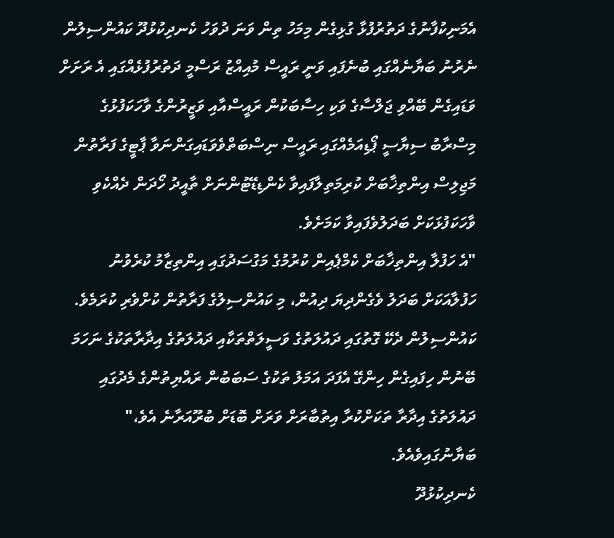އެމަނިކުފާނުގެ ދަތުރުފުޅާ ގުޅިގެން މިމަހު ތިން ވަނަ ދުވަހު ކެނދިކުޅުދޫ ކައުންސިލުން ނެރުނު ބަޔާނެއްގައި ބުނެފައި ވަނީ ރައީސް މުއިއްޒު ރަސްމީ ދަތުރުފުޅެއްގައި އެ ރަށަށް ވަޑައިގެން ބޭއްވި ޖަލްސާގެ ވަކި ހިސާބަކުން ރައީސްއާއި ވަޒީރުންގެ ވާހަކަފުޅުގެ މިސްރާބު ސިޔާސީ ޕޯޑިއަމެއްގައި ރައީސް ނިސްބަތްވެވަޑައިގަންނަވާ ޕާޓީގެ ފަރާތުން މަޖިލިސް އިންތިޚާބަށް ކުރިމަތިލާފައިވާ ކެންޑިޑޭޓުންނަށް ތާއީދު ހޯދަން ދެއްކެވި ވާހަކަފުޅަކަށް ބަދަލުވެފައިވާ ކަމަށެވެ.
"އެ ހަފުލާ އިންތިޚާބަށް ކެމްޕެއިން ކުރުމުގެ މަގުސަދުގައި އިންތިޒާމު ކުރެވުނު ހަފުލާއަކަށް ބަދަލު ވެގެންދިޔަ ދިއުން، މި ކައުންސިލުގެ ފަރާތުން ކުށްވެރި ކުރަމެވެ. ކައުންސިލުން ދެކޭ ގޮތުގައި ދައުލަތުގެ ވަސީލަތްތަކާއި ދައުލަތުގެ އިދާރާތަކުގެ ނަހަމަ ބޭނުން ހިފައިގެން ހިންގޭ އެފަދަ އަމަލު ތަކުގެ ސަބަބުން ރައްޔިތުންގެ މެދުގައި ދައުލަތުގެ އިދާރާ ތަކަށްކުރާ އިތުބާރަށް ވަރަށް ބޮޑަށް ބުރޫއަރާނެ އެވެ،" ބަޔާނުގައިވެއެވެ.
ކެނދިކުޅުދޫ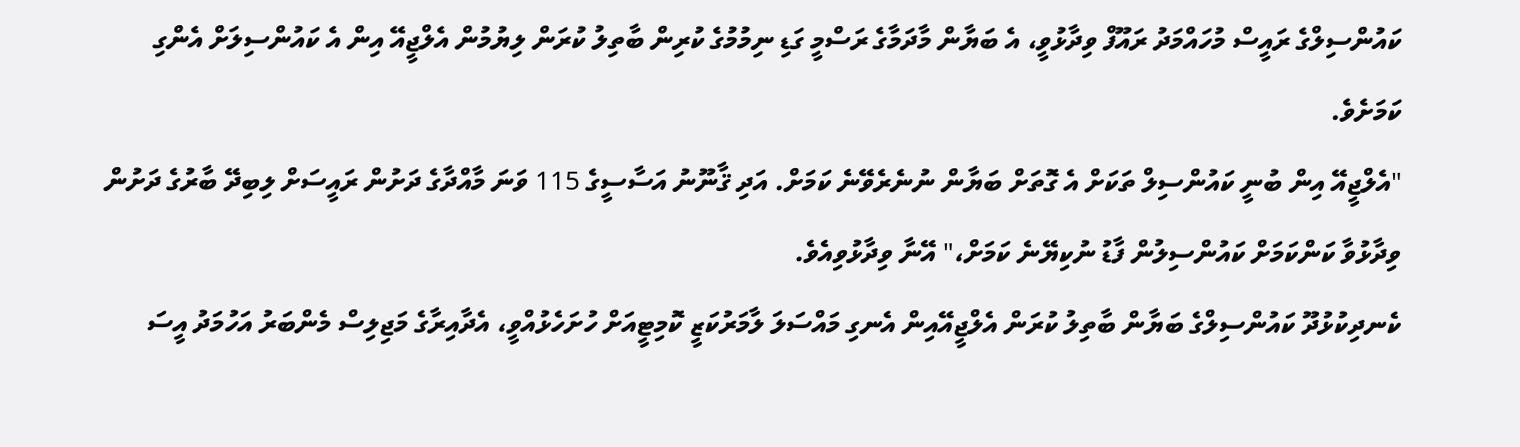ކައުންސިލްގެ ރައީސް މުހައްމަދު ރައޫފް ވިދާޅުވީ، އެ ބަޔާން މާދަމާގެ ރަސްމީ ގަޑި ނިމުމުގެ ކުރިން ބާތިލު ކުރަން ލިޔުމުން އެލްޖީއޭ އިން އެ ކައުންސިލަށް އެންގި ކަމަށެވެ.
"އެލްޖީއޭ އިން ބުނީ ކައުންސިލް ތަކަށް އެ ގޮތަށް ބަޔާން ނުނެރެވޭނެ ކަމަށް. އަދި ޤާނޫނު އަސާސީގެ 115 ވަނަ މާއްދާގެ ދަށުން ރައީސަށް ލިބިދޭ ބާރުގެ ދަށުން ވިދާޅުވާ ކަންކަމަށް ކައުންސިލުން ފާޑު ނުކިޔޭނެ ކަމަށް،" އޭނާ ވިދާޅުވިއެވެ.
ކެނދިކުޅުދޫ ކައުންސިލްގެ ބަޔާން ބާތިލު ކުރަން އެލްޖީއޭއިން އެނގި މައްސަލަ ލާމަރުކަޒީ ކޮމިޓީއަށް ހުށަހެޅުއްވީ، އެދާއިރާގެ މަޖިލިސް މެންބަރު އަހުމަދު އީސަ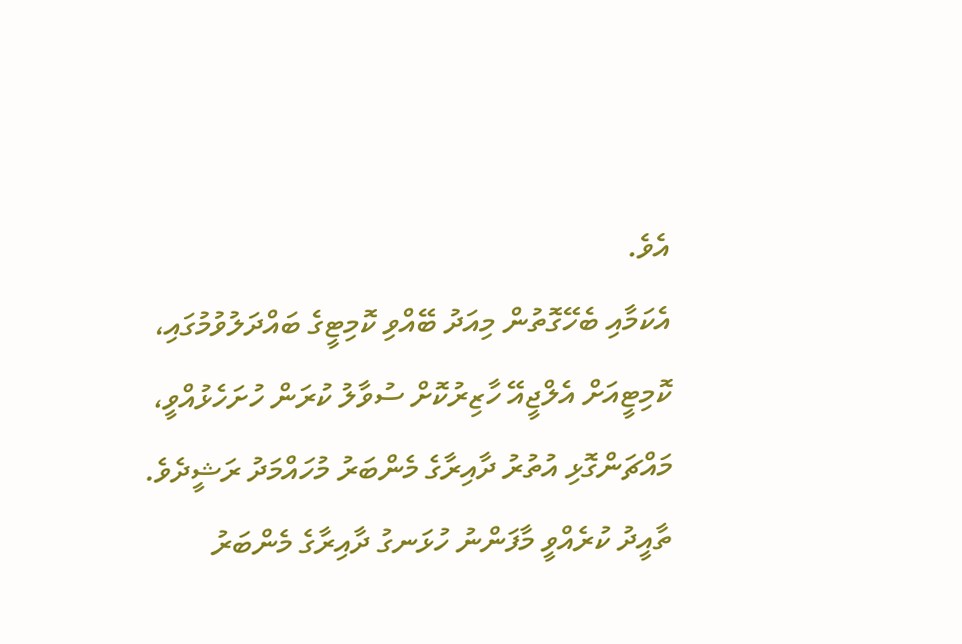އެވެ.
އެކަމާއި ބެހޭގޮތުން މިއަދު ބޭއްވި ކޮމިޓީގެ ބައްދަލުވުމުގައި، ކޮމިޓީއަށް އެލްޖީއޭ ހާޒިރުކޮށް ސުވާލު ކުރަން ހުށަހެޅުއްވީ، މައްޗަންގޮޅި އުތުރު ދާއިރާގެ މެންބަރު މުހައްމަދު ރަޝީދެވެ. ތާއީދު ކުރެއްވީ މާފަންނު ހުޅަނގު ދާއިރާގެ މެންބަރު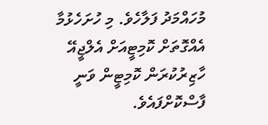މުހައްމަދު ފަލާހެވެ. މި ހުށަހެޅުމާ އެއްގޮތަށް ކޮމިޓީއަށް އެލްޖީއޭ ހާޒިރުކުރަން ކޮމިޓީން ވަނީ ފާސްކޮށްފައެވެ.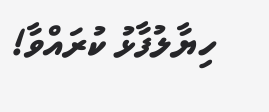ހިޔާލުފާޅު ކުރައްވާ!